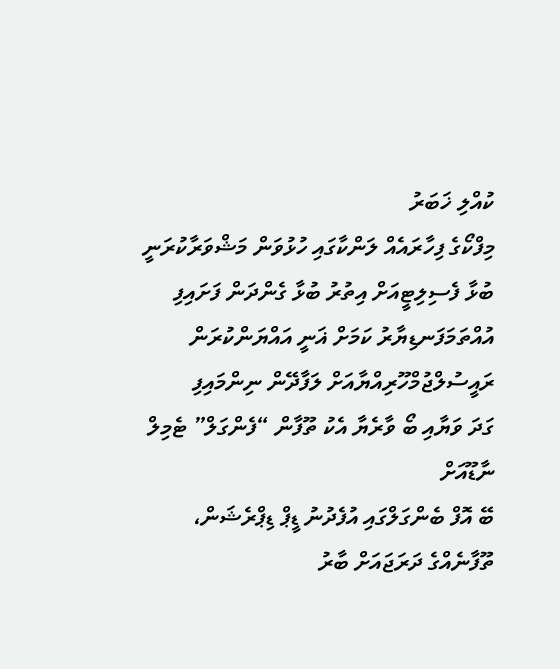ކުއްލި ޚަބަރު
މިފްކޯގެ ފިހާރައެއް ލަންކާގައި ހުޅުވަން މަޝްވަރާކުރަނީ
ބުޅާ ފެސިލިޓީއަށް އިތުރު ބުޅާ ގެންދަން ފަށައިފި
އުއްތަމަފަނޑިޔާރު ކަމަށް ޣަނީ އައްޔަންކުރަން ރައީސުލްޖުމްހޫރިއްޔާއަށް ލަފާދޭން ނިންމައިފި
ގަދަ ވަޔާއި ބޯ ވާރެޔާ އެކު ތޫފާން “ފެންގަލް” ޓެމިލް ނާޑޫއަށް
ބޭ އޮފް ބެންގަލްގައި އުފެދުނު ޑީޕް ޑިޕްރެޝަން، ތޫފާނެއްގެ ދަރަޖައަށް ބާރު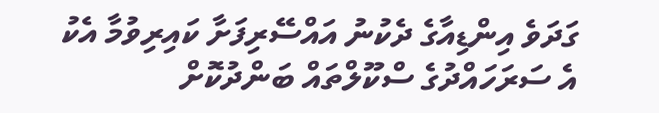ގަދަވެ އިންޑިއާގެ ދެކުނު އައްސޭރިފަށާ ކައިރިވުމާ އެކު އެ ސަރަހައްދުގެ ސްކޫލްތައް ބަންދުކޮށް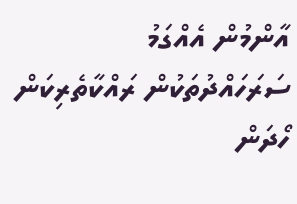އާންމުން އެއްގަމު ސަރަހައްދުތަކުން ރައްކާތެރިކަން ހޯދަން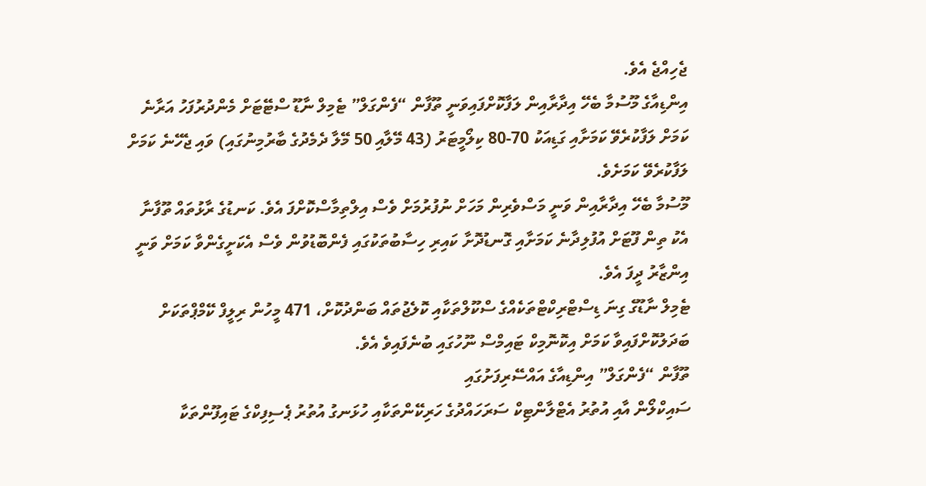ޖެހިއްޖެ އެވެ.
އިންޑިއާގެ މޫސުމާ ބެހޭ އިދާރާއިން ލަފާކޮށްފައިވަނީ ތޫފާން “ފެންގަލް” ޓެމިލް ނާޑޫ ސްޓޭޓަށް މެންދުރުފަހު އަރާނެ ކަމަށް ލަފާކުރެވޭ ކަމަށާއި ގަޑިއަކު 70-80 ކިލޯމީޓަރު (43 މޭލާއި 50 މޭލާ ދެމެދުގެ ބާރުމިނުގައި) ވައި ޖެހޭނެ ކަމަށް ލަފާކުރެވޭ ކަމަށެވެ.
މޫސުމާ ބެހޭ އިދާރާއިން ވަނީ މަސްވެރިން މަހަށް ނުފުރުމަށް ވެސް އިލްތިމާސްކޮށްފަ އެވެ. ކަނޑުގެ ރާޅުތައް ތޫފާނާ އެކު ތިން ފޫޓަށް އުފުލިދާނެ ކަމަށާއި ގޮނޑުދޮށާ ކައިރި ހިސާބުތަކުގައި ފެންބޮޑުވުން ވެސް އެކަށީގެންވާ ކަމަށް ވަނީ އިންޒާރު ދީފަ އެވެ.
ޓެމިލް ނާޑޫގެ ގިނަ ޑިސްޓްރިކްޓްތަކެއްގެ ސްކޫލްތަކާއި ކޮލެޖުތައް ބަންދުކޮށް، 471 މީހުން ރިލީފް ކޭމްޕްތަކަށް ބަދަލުކޮށްފައިވާ ކަމަށް އިކޮނޮމިކް ޓައިމްސް ނޫހުގައި ބުނެފައިވެ އެވެ.
ތޫފާން “ފެންގަލް” އިންޑިއާގެ އައްސޭރިފަށުގައި
ސައިކްލޯން އާއި އުތުރު އެޓްލާންޓިކް ސަރަހައްދުގެ ހަރިކޭންތަކާއި ހުޅަނގު އުތުރު ޕެސިފިކްގެ ޓައިފޫންތަކާ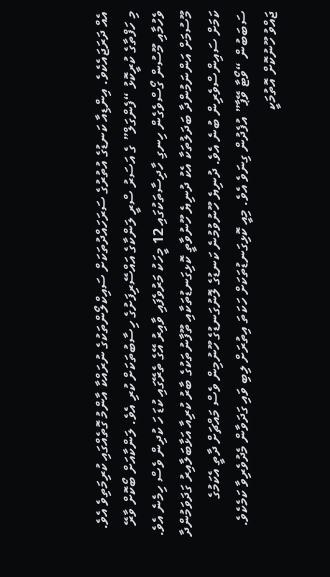އެއް ދަރަޖައެކެވެ. އިންޑިއާ ކަނޑުގެ އުތުރުގެ ސަރަހައްދުތަކަށް ސައިކްލޯންތަކުގެ ނުރައްކާ އާންމު ގޮތެއްގައި ކުރިމަތިވެ އެވެ.
މި ހަފްތާގެ ކުރީކޮޅު “ފެންގަލް” ގެ އަސަރު ސްރީ ލަންކާގެ އައްސޭރިފަށުގެ ހިސާބުތަކަށް ކުރި އެވެ. ލަންކާއަށް ބޯކޮށް ވާރޭ ވެހުމާއި މޫސުން ގޯސްވެގެން ހިނގި ހާދިސާތަކުގައި 12 މީހަކު މަރުވެފައި ވާއިރު އޭގެ ތެރޭގައި ކުޑަ ހަ ކުދިން ވެސް ހިމެނެ އެވެ.
މޫސުމަށް އަންނަމުންދާ ބަދަލުތަކާ އެކު ދުނިޔެ ހޫނުވާތީ ކޮޅިގަނޑުތަކާއި ތޫފާނުތަކުގެ ބާރު ކުރިއާ އަޅާބަލާއިރު ގަދަވަމުންދާ ކަމަށް ސައިންސްވެރިން ބުނެ އެވެ. ދުނިޔެ ހޫނުވުމުނެ ކަނޑުގެ ލޮނުގަނޑުގެ ހޫނުމިން ވެސް މައްޗަށް ދާތީ އެކަމުގެ ސަބަބުން “ވޯޓާ ވޭޕާ” އުފެދުން ގިނަވެ އެވެ. މިއީ ކޮޅިގަނޑުތަކަށް ހަކަތަ އިތުރަށް ލިބި ވައި ގަދަވާން މެދުވެރިވާ ކަމެކެވެ.
ޖައްވު ހޫނުކޮށް އޮތުމަކީ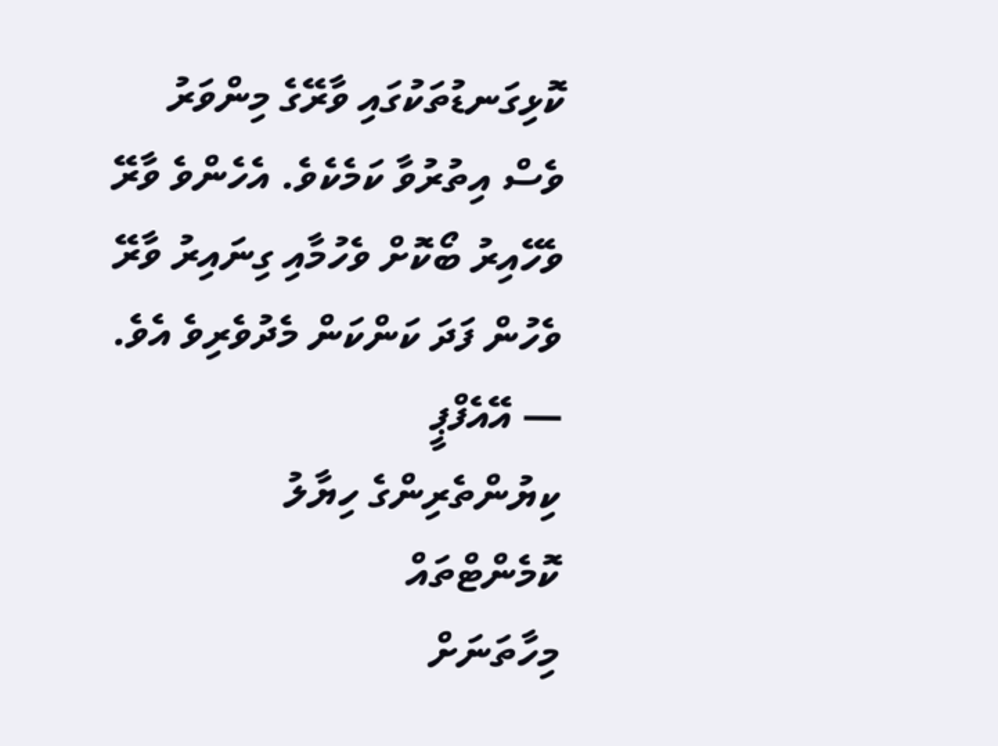ކޮޅިގަނޑުތަކުގައި ވާރޭގެ މިންވަރު ވެސް އިތުރުވާ ކަމެކެވެ. އެހެންވެ ވާރޭ ވެހޭއިރު ބޯކޮށް ވެހުމާއި ގިނައިރު ވާރޭ ވެހުން ފަދަ ކަންކަން މެދުވެރިވެ އެވެ. — އޭއެފްޕީ
ކިޔުންތެރިންގެ ހިޔާލު
ކޮމެންޓްތައް
މިހާތަނަށް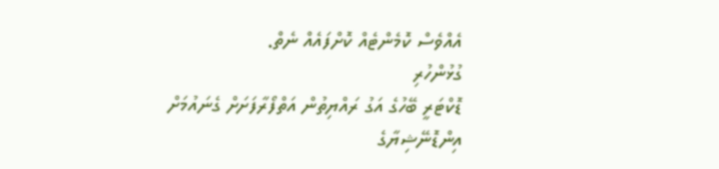އެއްވެސް ކޮމެންޓެއް ކޮށްފައެއް ނެތް.
ގުޅުންހުރި
ޑޮކްޓަރީ ބޭހުގެ އަގު ރައްޔިތުން އަތްފޯރާފަށަށް ގެނައުމަށް އިންޑޮނޭޝިޔާގެ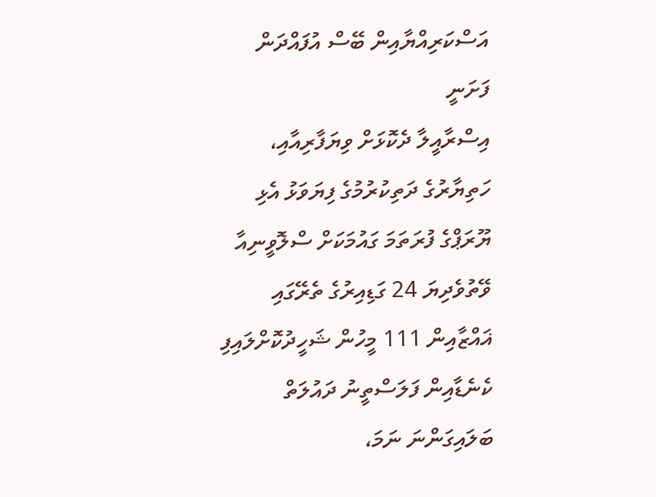އަސްކަރިއްޔާއިން ބޭސް އުފައްދަން ފަށަނީ
އިސްރާއީލާ ދެކޮޅަށް ވިޔަފާރިއާއި، ހަތިޔާރުގެ ދަތިކުރުމުގެ ފިޔަވަޅު އެޅި ޔޫރަޕްގެ ފުރަތަމަ ގައުމަކަށް ސްލޮވީނިއާ
ވޭތުވެދިޔަ 24 ގަޑިއިރުގެ ތެރޭގައި ޣައްޒާއިން 111 މީހުން ޝަހީދުކޮށްލައިފި
ކެނެޑާއިން ފަލަސްތީނު ދައުލަތް ބަލައިގަންނަ ނަމަ،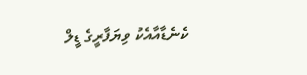ކެނެޑާއާއެކު ވިޔަފާރީގެ ޑީލް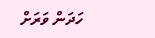ހަދަން ވަރަށް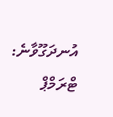އުނދަގޫވާނެ: ޓްރަމްޕް